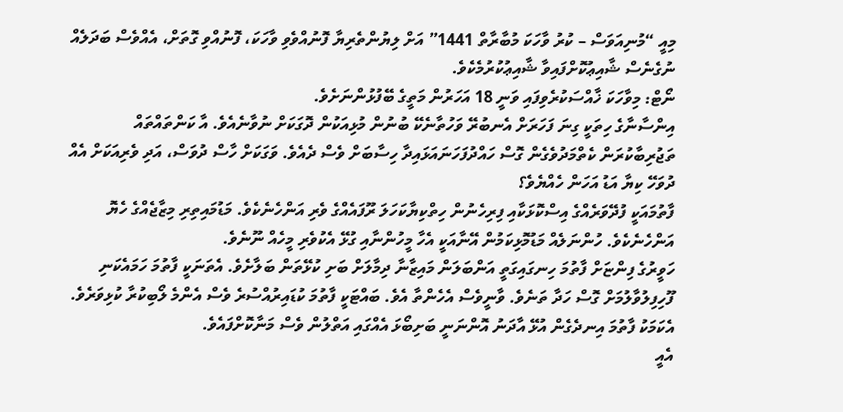މިއީ “މުނިއަވަސް – ކުރު ވާހަކަ މުބާރާތް 1441” އަށް ލިޔުންތެރިޔާ ފޮނުއްވެވި ވާހަކަ، ފޮނުއްވި ގޮތަށް، އެއްވެސް ބަދަލެއް ނުގެނެސް ޝާއިޢުކޮށްފައިވާ ޝާއިޢުކުރުމެކެވެ.
ނޯޓް: މިވާހަކަ ޚާއްސަކުރެވިފައި ވަނީ 18 އަހަރުން މަތީގެ ބޭފުޅުންނަށެވެ.
އިންސާނާގެ ހިތަކީ ގިނަ ފަހަރަށް އެނބުރޭ ވަހުތާނެކޭ ބުނުން މުޅިއަކުން ދޮގަކަށް ނުވާނެއެވެ. އާ ކަންތައްތައް ތަޖުރިބާކުރަން ކެތްމަދުވެގެން ގޮސް ހައްދުފަހަނައަޅައިދާ ހިސާބަށް ވެސް ދެއެވެ. ވަގަކަށް ހާސް ދުވަސް، އަދި ވެރިއަކަށް އެއް ދުވަހޭ ކިޔާ އަޑު އަހަން ހެއްޔެވެ؟
ފާތުމައަކީ ފުދޭވަރެއްގެ އިސްކޮޅަކާއި ފިރިހެނުން ހިތްކިޔާކަހަލަ ރޫފައެއްގެ ވެރި އަންހެނެކެވެ. މަޑުމައިތިރި މިޒާޖެއްގެ ހެޔޮ އަންހެނެކެވެ. ހުންނަލެއް މަޑުމޮޅިކަމުން އޭނާއަކީ އެހާ މީހުންނާއި ގުޅޭ އެކުވެރި މީހެއް ނޫނެވެ.
ހަވީރުގެ ފިންޏަށް ފާތުމަ ހިނގައިގަތީ އަންބަލަން މައިޒާނާ ދިމާލަށް ބަށި ކުޅޭތަން ބަލާށެވެ. އެތަނަކީ ފާތުމަ ހަމައެކަނި ފޫހިފިލުވާލުމަށް ގޮސް ހަދާ ތަނެވެ. ވާނީވެސް އެހެންތާ އެވެ. ބައްޓަކީ ފާތުމަ ކުޑައިރުއްސުރެ ވެސް އެންމެ ލޯބިކުރާ ކުޅިވަރެވެ. އެކަމަކު ފާތުމަ އިނދެގެން އުޅޭ އާދަނު އޮންނަނީ ބަށިބޯޅަ އެއްގައި އަތްލުން ވެސް މަނާކޮށްފައެވެ.
އެއީ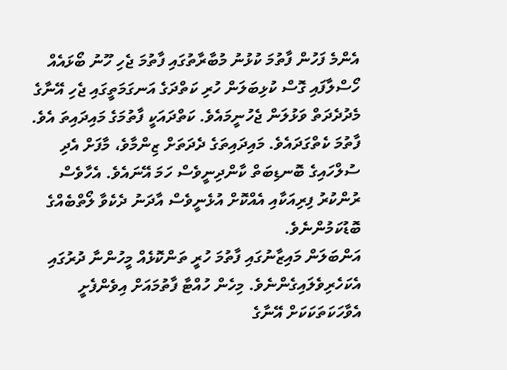އެންމެ ފަހުން ފާތުމަ ކުޅުނު މުބާރާތުގައި ފާތުމަ ޖެހި ހޫނު ބޯޅައެއް ހޯސްލާފައި ގޮސް ކުޅިބަލަން ހުރި ކަތްދަގެ އަނގަމަތީގައި ޖެހި އޭނާގެ މެދުދެދަތް ވަޅުލަން ޖެހުނީމައެވެ. ކަތްދައަކީ ފާތުމަގެ މައިދައިތަ އެވެ. ފާތުމަ ކެތްގަދައެވެ. މައިދައިތަގެ ދެދަތަށް ޒިންމާވެ، މާފަށް އެދި ސުލްހައިގެ ބޮނޑިބަތް ކާންދިނީވެސް ހަމަ އޭނައެވެ. އެހާވެސް ރުންކުރު ފިރިއަކާއި އެއްކޮށް އުޅެނީވެސް އާދަނު ދެކެވާ ލޯތްބެއްގެ ބޮޑުކަމުންނެވެ.
އަންބަލަން މައިޒާނުގައި ފާތުމަ ހުރީ ތަންކޮޅެއް މީހުންނާ ދުރުގައި އެކަހެރިވެލައިގެންނެވެ. މިހެން ހުއްޓާ ފާތުމައަށް އިވެންފެށީ އެވާހަކަތަކަކަށް އޭނާގެ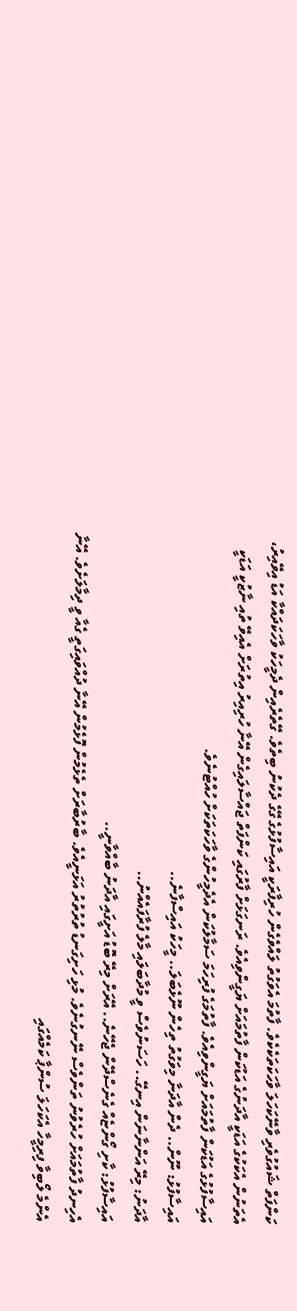ކަންފަތް ޝައުގުވެރި ވާނޭކަހަލަ ވާހަކަތަކެކެވެ. ފާތުމަ އެވަގުތު ލައްވެގެން ހުރިފާރަކީ އައިސާފުޅުގެ ގޭގެ ދެކުނު ބިތެވެ. ގޭތެރެއިން ދެމީހަކު ވާހަކަދައްކާ އަޑު އިވޭއިރު، އެތަނުން އެކަކުގެ އަޑަކީ އާދަނުގެ އަޑުކަން ފާތުމައަށް ޔަގީންވިއެވެ. ރަނގަޅަށް ފާރުގައި ކަންފަތް ޖައްސާލައިގެން އޭނާ ހުރިއިރު އިތުރަށް އެއިވޭ ތުއި ނާޒުކީ އަޑަކީ އައިސާފުޅުގެ އަޑުކަން ފާތުމައަށް ޔަގީންވިއެވެ. ފާތުމަގެ ފުރިހަމަ ސަމާލުކަން އެދެމީހުންގެ ވާހަކަތަކަށް ހުއްޓުނެވެ.
އައިސާފުޅު: ނޫން.. ދެން އާދަނާ މިވަގުތު ތިހެން ނޫޅެބަލަ.. މީހަކު އައިސްފާނެ..
އާދަނު: މިރޭ އަންނާނަން އިނގޭ.. ހަސަނުވެސް ވީ މުދާބަލައި މާލެ ފުރާފައެއްނު..
އައިސާފުޅު: ކާށި ގޯންޏެއް ގެނެސްދޭން ޖެހޭނެ.. އޭރަށް މިރޭ ބޮޑު އަށީގައި އާދަނު ބާއްވާނީ..
އެހިނދު ފާތުމައަށް ހުރެވުނު ތަންވެސް ނޭނގުނެވެ. މުޅި ހަށިގަނޑު ތުރުތުރު އަޅަނީއެވެ. ބާރުބާރަށް ތެޅެމުން ފޮޅެމުން އޭނާ ދުއްވައިގަތީ ގެއާ ވީ ދިމާލަށެވެ. އޭނާ އެންމެ ލޯބިވާ ފިރިމީހާ އެކަހަލަ ސުންޕާ ކަމެއްގައި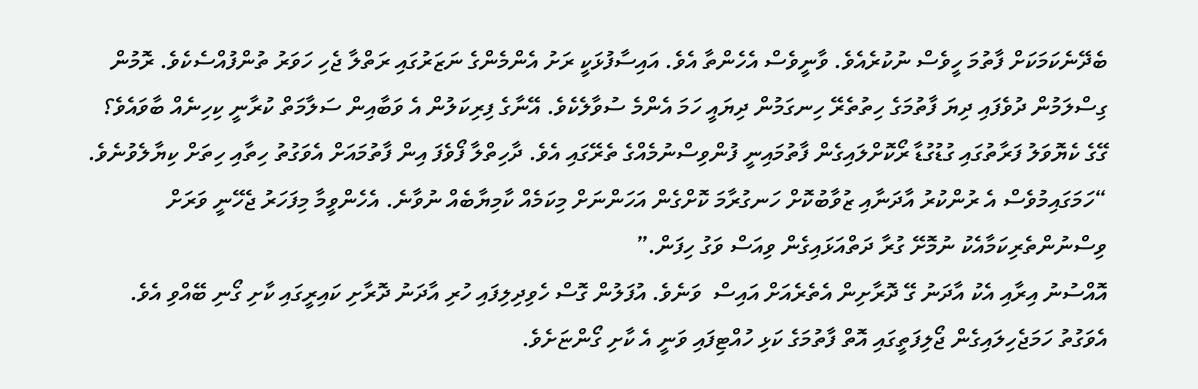ބެދޭނެކަމަކަށް ފާތުމަ ހީވެސް ނުކުރެއެވެ. ވާނީވެސް އެހެންތާ އެވެ. އައިސާފުޅަކީ ރަށު އެންމެންގެ ނަޒަރުގައި ރަތްލާ ޖެހި ހަވަރު ތުންފުއްސެކެވެ. ރޮމުން ގިސްލަމުން ދުވެފައި ދިޔަ ފާތުމަގެ ހިތުތެރޭ ހިނގަމުން ދިޔައީ ހަމަ އެންމެ ސުވާލެކެވެ. އޭނާގެ ފިރިކަލުން އެ ވަބާއިން ސަލާމަތް ކުރާނީ ކިހިނެއް ބާވައެވެ؟
ގޭގެ ކެޔޮވަލު ފަރާތުގައި ގުޑުގުޑާ ރޯކޮށްލައިގެން ފާތުމައިނީ ފުންވިސްނުމެއްގެ ތެރޭގައި އެވެ. ދާހިތްލާ ފޯވެފަ އިން ފާތުމައަށް އެވަގުތު ހިތާއި ހިތަށް ކިޔާލެވުނެވެ. “ހަމަގައިމުވެސް އެ ރުންކުރު އާދަނާއި ޒުވާބުކޮށް ހަނގުރާމަ ކޮށްގެން އަހަންނަށް މިކަމެއް ކާމިޔާބެއް ނުވާނެ. އެހެންވީމާ މިފަހަރު ޖެހޭނީ ވަރަށް ވިސްނުންތެރިކަމާއެކު ނުމޮށޭ ގުރާ ދަތްއަޅައިގެން ވިއަސް ވަގު ހިފަން.”
އޮއްސުނު އިރާއި އެކު އާދަނު ގޭ ދޮރާށިން އެތެރެއަށް އައިސް  ވަނެވެ. އުފަލުން ގޮސް ހެވިދިލިފައި ހުރި އާދަނު ދޮރާށި ކައިރީގައި ކާށި ގޯނި ބޭއްވި އެވެ. އެވަގުތު ހަމަޖެހިލައިގެން ޖޯލިފަތީގައި އޮތް ފާތުމަގެ ކަޅި ހުއްޓިފައި ވަނީ އެ ކާށި ގޯންޏަށެވެ.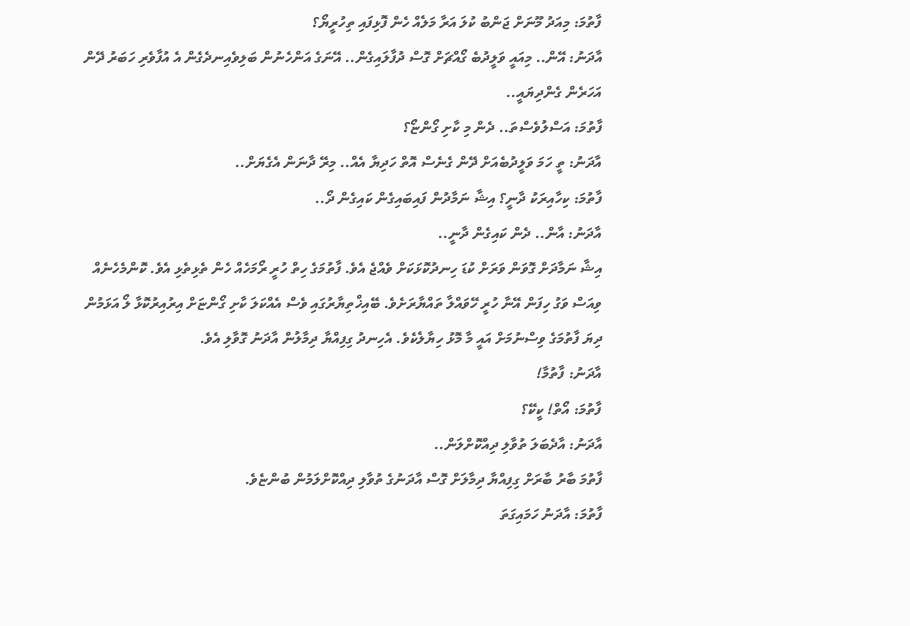ފާތުމަ: މިއަދު މޫނަށް ޖަންބު ކުލަ އަރާ މަލެއް ހެން ފޮޅިފައި ތިހުރީޔޯ؟
އާދަނު: އޭން.. މިއައީ ވަލީދުބެ ގޯއްޗަށް ގޮސް ދުފާލައިގެން.. އޭނަގެ އަންހެނުން ބަލިވެއިނދެގެން އެ އުފާވެރި ހަބަރު ދޭން އަހަރެން ގެންދިޔައީ..
ފާތުމަ: އަސްލުވެސްތަ.. ދެން މި ކާށި ގޯންޏޯ؟
އާދަނު: ތީ ހަމަ ވަލީދުބެއަށް ދޭން ގެނެސް އޮތް ހަދިޔާ އެއް.. މިރޭ ދާނަން އެގެޔަށް..
ފާތުމަ: ކިހާއިރަކު ދާނީ؟ އިޝާ ނަމާދުން ފައިބައިގެން ކައިގެން ދޯ..
އާދަނު: އާން.. ދެން ކައިގެން ދާނީ..
އިޝާ ނަމާދަށް ގޮވަން ވަރަށް ކުޑަ ހިނދުކޮޅަކަށް ވެއްޖެ އެވެ. ފާތުމަގެ ހިތް ހުރީ ރޯމަހެއް ހެން ތެޅިތެޅި އެވެ. ކޮންމެހެނެއް ވިއަސް ވަގު ހިފަން އޭނާ ހުރީ ހޭވައްލާ ތައްޔާރަށެވެ. ބޭއިޚްތިޔާރުގައި ވެސް އެއްކަލަ ކާށި ގޯންޏަށް އިރުއިރުކޮޅާ ލޯ އަޅަމުން ދިޔަ ފާތުމަގެ ވިސްނުމަށް އައީ މާ މޮޅު ހިޔާލެކެވެ. އެހިނދު ގިފިއްޔާ ދިމާލުން އާދަނު ގޮވާލި އެވެ.
އާދަނު: ފާތުމާ!
ފާތުމަ: އޯތް! ކީކޭ؟
އާދަނު: އާދެބަލަ ތުވާލި ދިއްކޮށްލަން..
ފާތުމަ ބާރު ބާރަށް ގިފިއްޔާ ދިމާލަށް ގޮސް އާދަނުގެ ތުވާލި ދިއްކޮށްލަމުން ބުންޏެވެ.
ފާތުމަ: އާދަނު ހަމައިގަތަ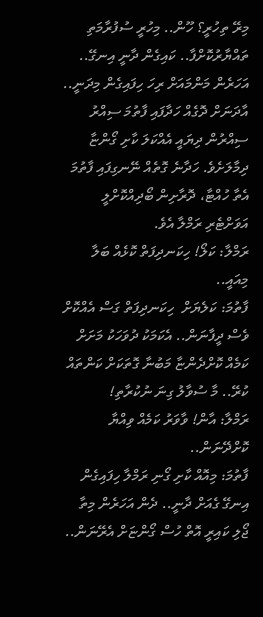މިރޭ ތިހުރީ؟ ހޫން.. މިހުރީ ސުފުރާމަތި ތައްޔާރުކޮށްފާ.. ކައިގެން ދާނީ އިނގޭ.. އަހަރެން މަންމައަށް ރިހަ ހިފައިގެން މިދަނީ..
އާދަނަށް ދޮގެއް ހަދާފައި ފާތުމަ ސިއްރު ސިއްރުން ދިޔައީ އެއްކަލަ ކާށި ގޯންޏާ ދިމާލަށެވެ. ހަދާނެ ގޮތެއް ނޭނގިފައި ފާތުމަ އެތާ ހުއްޓާ، ދޮރާށިން ބޯދިއްކޮށްލީ އަވަށްޓެރި ރަމްލާ އެވެ.
ރަމްލާ: ކަލޯ! ހިކަނދިފަތް ކޮޅެއް ބަލާ މިއައީ..
ފާތުމަ: ކަލެޔަށް  ހިކަނދިފަތް ގަސް އެއްކޮށް ވެސް ދީފާނަން.. އެކަމަކު ދުވަހަކު މަށަށް ކަމެއް ކޮށްދެންޏާ މަބުނާ ގޮތަކަށް ކަންތައް ކުރޭ.. މާ ސުވާލު ގިނަ ނުކުރާތި!
ރަމްލާ: އާން! ވާވަރު ކަމެއް ވިއްޔާ ކޮށްދޭނަން..
ފާތުމަ: މިއޮއް ކާށި ގޯނި ރަމްލާ ހިފައިގެން އިނގޭ ގެއަށް ދާނީ.. ދެން އަހަރެން މިތާ ޖޯލި ކައިރީ އޮތް ހުސް ގޯންޏަށް އެރޭނަން..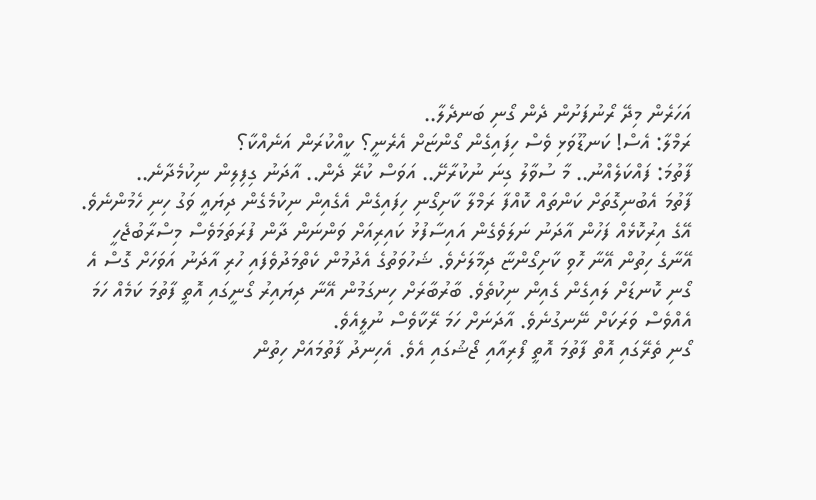އަހަރެން މިދޭ ރޯނުފަށުން ދެން ގޯނި ބަނދެލާ..
ރަމްލާ: އެސް! ކަނޑޫވަޅި ވެސް ހިފައިގެން ގޯންޏަށް އެރެނީ؟ ކީއްކުރަން އަނެއްކާ؟
ފާތުމަ: ފައްކަލެއްނު.. މާ ސުވާލު ގިނަ ނުކުރާށޭ.. އަވަސް ކުރޭ ދެން.. އާދަނު ގިފިލިން ނިކުމެދާނެ..
ފާތުމަ އެބުނިގޮތަށް ކަންތައް ކޮއްފާ ރަމްލާ ކާށިގޯނި ހިފައިގެން އެގެއިން ނިކުމެގެން ދިޔައީ ވަގު ހިނި ހެމުންނެވެ.
އޭގެ އިރުކޮޅެއް ފަހުން އާދަނު ނަލަވެގެން އައިސާފުޅު ކައިރިއަށް ވަންނަން ދާން ފުރަތަމަވެސް މިސްރާބުޖެހީ އޭނާގެ ހިތުން އޭނާ ހޮވި ކާށިގޯންޏާ ދިމާލަށެވެ. ޝަހުވަތުގެ އެދުމުން ކެތްމަދުވެފައި ހުރި އާދަނު އަވަހަށް ގޮސް އެ ގޯނި ކޮނޑަށް ލައިގެން ގެއިން ނިކުތެވެ. ބާރުބާރަށް ހިނގަމުން އޭނާ ދިޔައިރު ގޯނީގައި އޮތީ ފާތުމަ ކަމެއް ހަމަ އެއްވެސް ވަރަކަށް ނޭނގުނެވެ. އާދަނަށް ހަމަ ރޭކާވެސް ނުލީއެވެ.
ގޯނި ތެރޭގައި އޮތް ފާތުމަ އޮތީ ފޯރިއާއި ޖޯޝުގައި އެވެ. އެހިނދު ފާތުމައަށް ހިތުން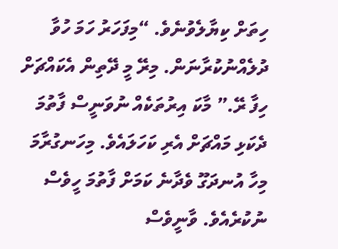ހިތަށް ކިޔާލެވުނެވެ. “މިފަހަރު ހަމަ ހުވާ ދުލެއްނުކުރާނަން. މިރޭ މީ ދޭތިން އެކައްޗަށް ހިފާ ރޭ.” މާކަ އިރުތަކެއް ނުވަނީސް ފާތުމަ ދެކަޅި މައްޗަށް އެރި ކަހަލައެވެ. މިހަނގުރާމަ މިހާ އުނދަގޫ ވެދާނެ ކަމަށް ފާތުމަ ހީވެސް ނުކުރެއެވެ. ވާނީވެސް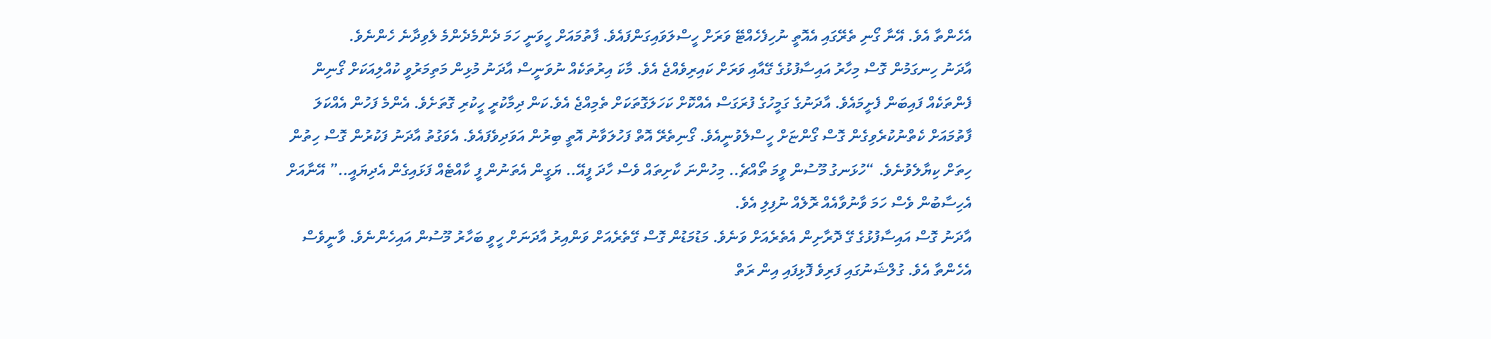އެހެންތާ އެވެ. އޭނާ ގޯނި ތެރޭގައި އެއޮތީ ނުހިފެހެއްޓޭ ވަރަށް ހީސްލަވައިގަންފައެވެ. ފާތުމައަށް ހީވަނީ ހަމަ ދެންމެދެންމެ ލެވިދާނެ ހެންނެވެ.
އާދަނު ހިނގަމުން ގޮސް މިހާރު އައިސާފުޅުގެ ގޭއާއި ވަރަށް ކައިރިވެއްޖެ އެވެ. މާކަ އިރުތަކެއް ނުވަނީސް އާދަނު މުޅިން މަތިމަރުވީ ކުއްލިއަކަށް ގޯނިން ފެންތަކެއް ފައިބަން ފެށީމައެވެ. އާދަނުގެ ގަމީހުގެ ފުރަގަސް އެއްކޮށް ކަހަލަގޮތަކަށް ތެމިއްޖެ އެވެ.ކަން ދިމާކުރީ ހީކުރި ގޮތަށެވެ. އެންމެ ފަހުން އެއްކަލަ ފާތުމައަށް ކެތްނުކުރެވިގެން ގޮސް ގޯންޏަށް ހީސްލެވުނީއެވެ. ގޯނިތެރޭ އޮތް ފަހުލަވާނު އޮތީ ބިރުން އަވަދިވެފައެވެ. އެވަގުތު އާދަނު ފަކުރުން ގޮސް ހިތުން ހިތަށް ކިޔާލެވުނެވެ. “ހުޅަނގު މޫސުން ވީމަ ތޯއްޗެ.. މިހުންނަ ކާށިތައް ވެސް ހާދަ ފީއޭ.. ޔަގީން އެތަނުން ފީ ކާއްޓެއް ފަޅައިގެން އެދިޔައީ..” އޭނާއަށް އެހިސާބުން ވެސް ހަމަ ވާނުވާއެއް ރޮލެއް ނުފިލި އެވެ.
އާދަނު ގޮސް އައިސާފުޅުގެ ގޭ ދޮރާށިން އެތެރެއަށް ވަނެވެ. މަޑުމަޑުން ގޮސް ގޭތެރެއަށް ވަންއިރު އާދަނަށް ހީވީ ބަހާރު މޫސުން އައިހެންނެވެ. ވާނީވެސް އެހެންތާ އެވެ. ގުލްޝަނުގައި ފަރިވެ ފޮޅިފައި އިން ރަތް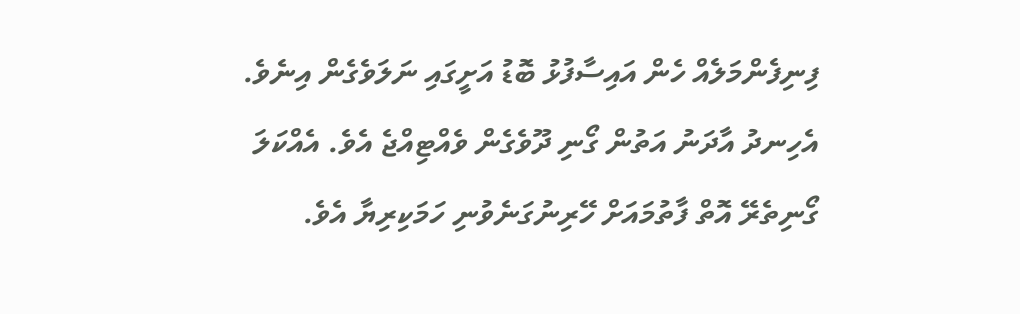ފިނިފެންމަލެއް ހެން އައިސާފުޅު ބޮޑު އަށީގައި ނަލަވެގެން އިނެވެ. އެހިނދު އާދަނު އަތުން ގޯނި ދޫވެގެން ވެއްޓިއްޖެ އެވެ. އެއްކަލަ ގޯނިތެރޭ އޮތް ފާތުމައަށް ހޭރިނުގަނެވުނި ހަމަކިރިޔާ އެވެ.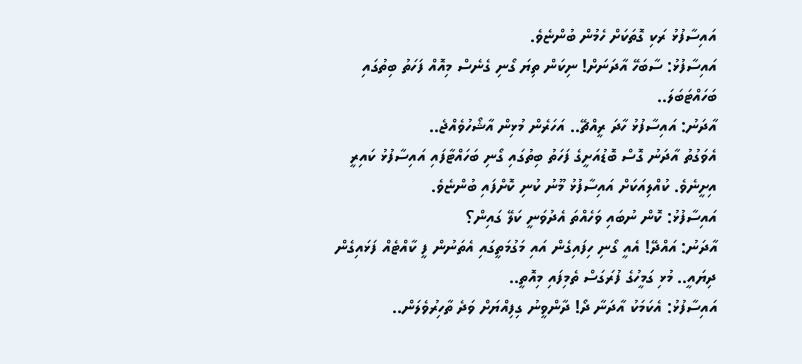އައިސާފުޅު ރަކި ގޮތަކަށް ހެމުން ބުންޏެވެ.
އައިސާފުޅު: ސާބަހޭ އާދަނަށް! ނިކަން ތިޔަ ގޯނި ގެނެސް މިއޮއް ފަހަތު ބިތުގައި ބަހައްޓަބަލަ..
އާދަނު: އައިސާފުޅު ހާދަ ރީއްޗޭ.. އަހަރެން މުޅިން އާޝޯހުވެއްޖެ..
އެވަގުތު އާދަނު ގޮސް ބޮޑުއަށީގެ ފަހަތު ބިތުގައި ގޯނި ބަހައްޓާފައި އައިސާފުޅު ކައިރީ އިށީނެވެ. ކުއްލިއަކަށް އައިސާފުޅު މޫނު ކުނި ކޮށްފައި ބުންޏެވެ.
އައިސާފުޅު: ކޮން ނުބައި ވަހެއްތަ އެދުވަނީ ކަލޭ ގައިން؟
އާދަނު: އައްދޭ! އެއީ ގޯނި ހިފައިގެން އައި މަގުމަތީގައި އެތަނުން ފީ ކާއްޓެއް ފަޅައިގެން ދިޔައީ.. މުޅި ގަމީހުގެ ފުރަގަސް ތެމިފައި މިއޮތީ..
އައިސާފުޅު: އެކަމަކު އާދަނާ ދޯ! ދާންވީނު ގިފިއްޔަށް ވަދެ ތާހިރުވެލަން..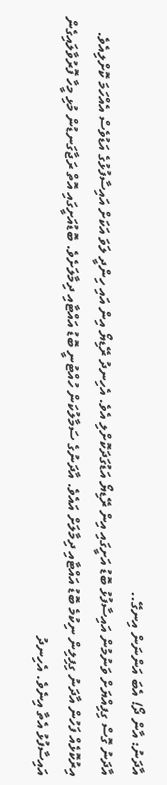އާދަނު: އާން ދޯ! އެބަ އަންނަން އިނގޭ..
އާދަނު ގޮސް ގިފިއްޔަށް ވަނުމުން އައިސާފުޅު ބޮޑު އަށީގައި އިން ރޭޑިޔޯ އަޑުގަދަކޮށްލި އެވެ. އެހިނދު ރޭޑިޔޯ އިން އައި ހިންދީ ލަވަ އަކަށް އައިސާފުޅުގެ އަޑުވެސް އެއްހަމަ ކޮށްލިއެވެ.
އިރުކޮޅެއް ފަހުން އާދަނު ގިފިލިން ނިކުމެ ބޮޑު އައްޓާއި ދިމާލަށް އައެވެ. އާދަނުގެ ސަމާލުކަން ހުއްޓުނީ ބޮޑު އައްޓާއި ދިމާލަށެވެ. ބޮޑުއަށީގައި އޮތް ރަޖާގަނޑުން މުޅި މީހާ ފޮރުވާލައިގެން އައިސާފުޅު އެތާ އިނެވެ. އެހިނދު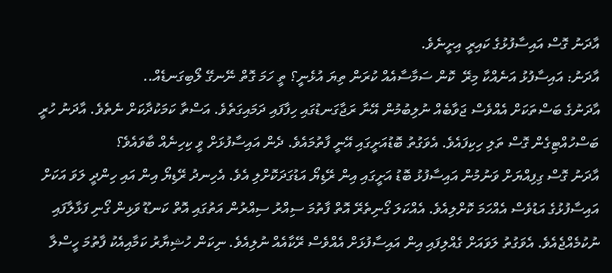އާދަނު ގޮސް އައިސާފުޅުގެ ކައިރީ އިށީނެވެ.
އާދަނު: އައިސާފުޅު އަނެއްކާ މިރޭ  ކޮން ސަމާސާއެއް ކުރަން ތިޔަ އުޅެނީ؟ ތީ ހަމަ ގޮތް ނޭނގޭ ލޯބިގަނޑެއް..
އާދަނުގެ ބަސްތަކަށް އެއްވެސް ޖަވާބެއް ނުލިބުމުން އޭނާ ރަޖާގަނޑުގައި ހިފާފައި ދަމައިގަތެވެ. އަސްތާ ކަމަކުދާކަށް ނެތެވެ. އާދަނު ހުރީ ބަސްހުއްޓިގެން ގޮސް ތަލި ހިކިފައެވެ. އެވަގުތު ބޮޑުއަށީގައި އޭނީ ފާތުމައެވެ. ދެން އައިސާފުޅަށް ވީ ކިހިނެއް ބާވައެވެ؟
އާދަނު ގޮސް ގިފިއްޔަށް ވަނުމުން އައިސާފުޅު ބޮޑު އަށީގައި އިން ރޭޑިޔޯ އަޑުގަދަކޮށްލި އެވެ. އެހިނދު ރޭޑިޔޯ އިން އައި ހިންދީ ލަވަ އަކަށް އައިސާފުޅުގެ އަޑުވެސް އެއްހަމަ ކޮށްލިއެވެ. އެއްކަލަ ގޯނިތެރޭ އޮތް ފާތުމަ ސިއްރު ސިއްރުން އަތުގައި އޮތް ކަނޑޫ ވަޅިން ގޯނި ފަޅާލާފައި ނުކުމެއްޖެއެވެ. އެވަގުތު ލަވައަށް ގެއްލިފައި އިން އައިސާފުޅަށް އެއްވެސް ރޭކާއެއް ނުލިއެވެ. ނިކަން ހުޝިޔާރު ކަމާއިއެކު ފާތުމަ ހީސްލާ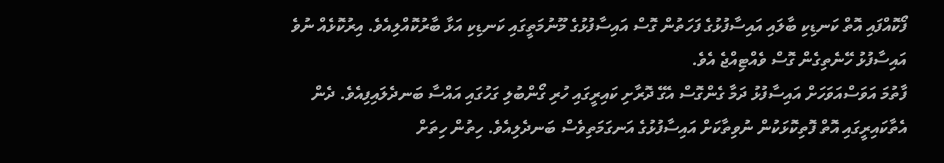ފޯކޮއްފައި އޮތް ކަނޑިކި ބާލައި އައިސާފުޅުގެ ފަހަތުން ގޮސް އައިސާފުޅުގެ މޫނުމަތީގައި ކަނޑިކި އަޅާ ބާރުކޮއްލިއެވެ. އިރުކޮޅެއް ނުވެ އައިސާފުޅު ހޭނެތިގެން ގޮސް ވެއްޓިއްޖެ އެވެ.
ފާތުމަ އަވަސްއަވަހަށް އައިސާފުޅު ދަމާ ގެންގޮސް އެގޭ ދޮރާށި ކައިރީގައި ހުރި ގޯންބުލި ގަހުގައި އައްސާ ބަނދެލައިފިއެވެ. ދެން އެތާކައިރީގައި އޮތް ފޮތިކޮޅަކުން ނުވިތާކަށް އައިސާފުޅުގެ އަނގަމަތިވެސް ބަނދެލިއެވެ. ހިތުން ހިތަށް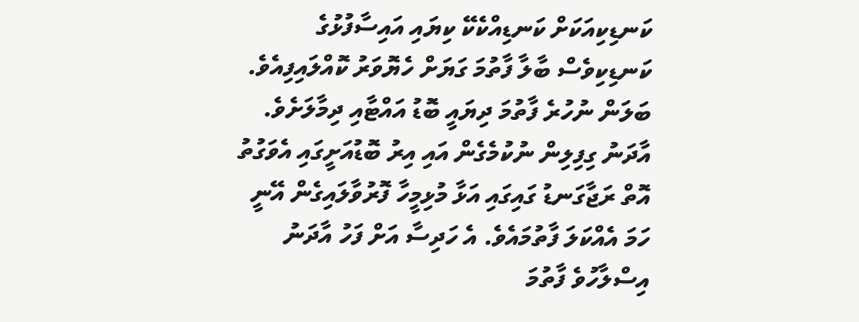ކަނޑިކިއަކަށް ކަނޑިއްކެކޭ ކިޔައި އައިސާފުޅުގެ ކަނޑިކިވެސް ބާލާ ފާތުމަ ގަޔަށް ހެޔޮވަރު ކޮއްލައިފިއެވެ.
ބަލަން ނުހުރެ ފާތުމަ ދިޔައީ ބޮޑު އައްޓާއި ދިމާލަށެވެ. އާދަނު ގިފިލިން ނުކުމެގެން އައި އިރު ބޮޑުއަށީގައި އެވަގުތު އޮތް ރަޖާގަނޑު ގައިގައި އަޅާ މުޅިމީހާ ފޮރުވާލައިގެން އޭނީ ހަމަ އެއްކަލަ ފާތުމައެވެ. އެ ހަދިސާ އަށް ފަހު އާދަނު އިސްލާހުވެ ފާތުމަ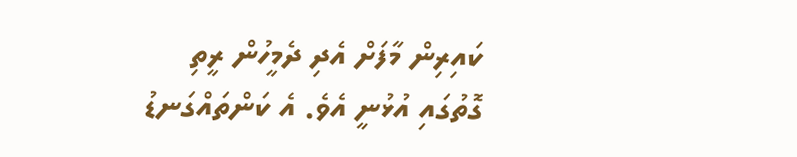ކައިރިން މާފަށް އެދި ދެމީހުން ރީތި ގޮތުގައި އުޅުނީ އެވެ. އެ ކަންތައްގަނޑު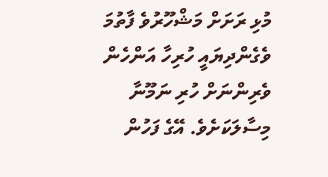މުޅި ރަށަށް މަޝްހޫރުވެ ފާތުމަ ވެގެންދިޔައީ ހުރިހާ އަންހެން ވެރިންނަށް ހުރި ނަމޫނާ މިސާލަކަށެވެ. އޭގެ ފަހުން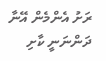ރަށު އެންމެން އޭނާ ދަންނަނީ ކާށި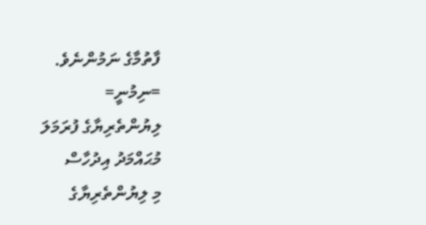ފާތުމާގެ ނަމުންނެވެ.
=ނިމުނީ=
ލިޔުންތެރިޔާގެ ފުރަމަލަ
މުޙައްމަދު އިދުހާސް
މި ލިޔުންތެރިޔާގެ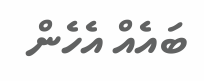ބައެއް އެހެން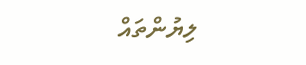ލިޔުންތައް